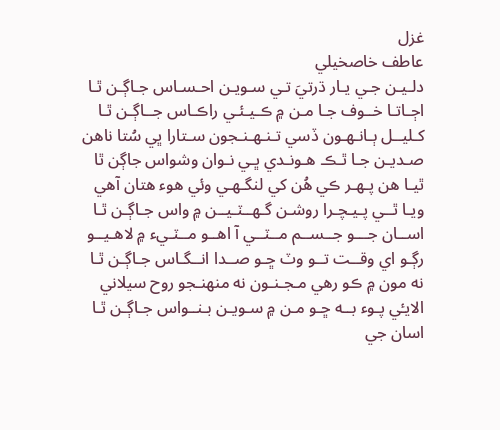غزل
عاطف خاصخيلي
دلـيـن جـي يـار ڌرتيَ تـي سـويـن احـسـاس جـاڳـن ٿـا
اڄـاتـا خــوف جـا مـن ۾ ڪـيـئـي راڪـاس جــاڳـن ٿـا
کـليــل ٻـانـهـون ڏسي تـنـهـنـجون سـتارا ڀي سُتا ناهن
صـديـن جـا ٿـڪ هـونـدي ڀـي نـوان وشواس جاڳن ٿا
ٿيـا هن پـهـر ڪي هُن کي لنگـهـي وئي هوء هتان آهي
ويـا ٿــي پـيـچـرا روشـن گـهــٽـيــن ۾ واس جـاڳـن ٿـا
اســان جـــو جــســم مــٽــي آ اهــو مــٽـيء ۾ لاهـيــو
رڳـو اي وقــت تــو وٽ ڇـو صــدا انــگـاس جـاڳـن ٿـا
نه مون ۾ ڪو رهي مـجـنـون نه منهنـجو روح سيلاني
الايـٔي پـوء بــه ڇـو مـن ۾ سـويـن بـنــواس جـاڳـن ٿـا
اسان جي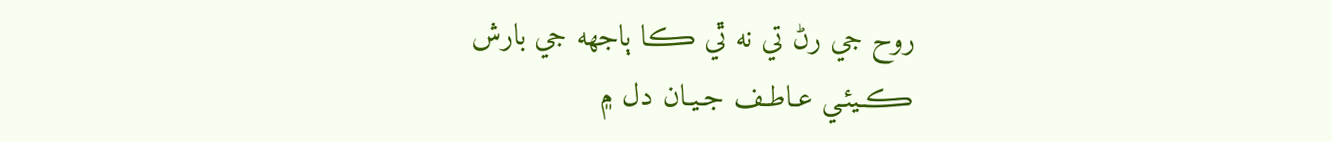روح جي رڻ تي نه ٿي ڪا ٻاجهه جي بارش
ڪـيئـي عـاطـف جـيـان دل ۾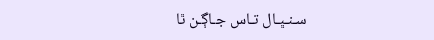سـنـڀـال تـاس جـاڳـن ٿا